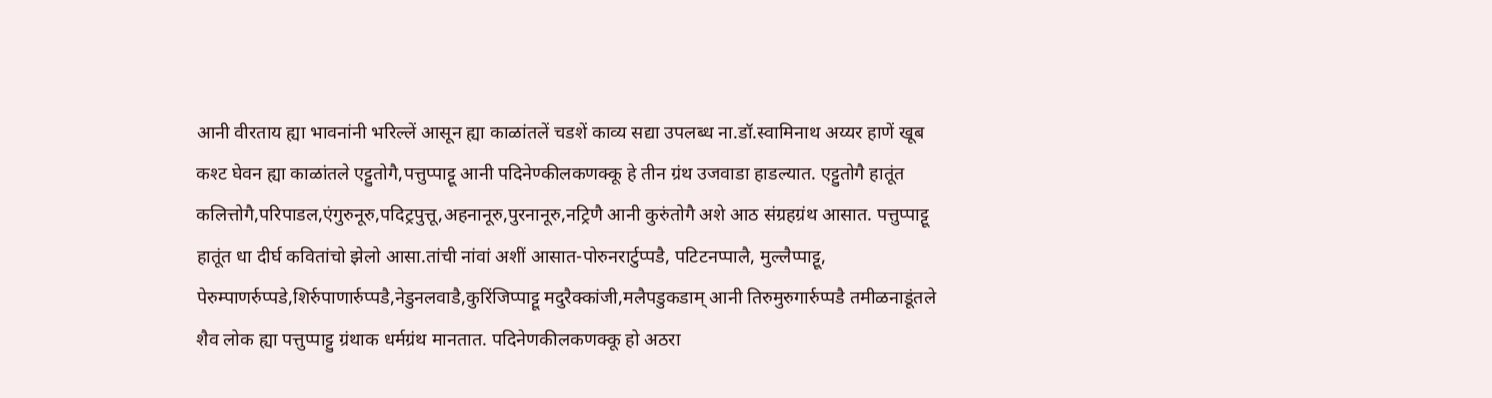आनी वीरताय ह्या भावनांनी भरिल्लें आसून ह्या काळांतलें चडशें काव्य सद्या उपलब्ध ना.डॉ.स्वामिनाथ अय्यर हाणें खूब कश्ट घेवन ह्या काळांतले एट्टुतोगै,पत्तुप्पाट्टू आनी पदिनेण्कीलकणक्कू हे तीन ग्रंथ उजवाडा हाडल्यात. एट्टुतोगै हातूंत कलित्तोगै,परिपाडल,एंगुरुनूरु,पदिट्रपुत्तू,अहनानूरु,पुरनानूरु,नट्रिणै आनी कुरुंतोगै अशे आठ संग्रहग्रंथ आसात. पत्तुप्पाट्टू हातूंत धा दीर्घ कवितांचो झेलो आसा.तांची नांवां अशीं आसात-पोरुनरार्टुप्पडै, पटिटनप्पालै, मुल्लैप्पाट्टू, पेरुम्पाणर्रुप्पडे,शिर्रुपाणार्रुप्पडै,नेडुनलवाडै,कुरिंजिप्पाट्टू मदुरैक्कांजी,मलैपडुकडाम् आनी तिरुमुरुगार्रुप्पडै तमीळनाडूंतले शैव लोक ह्या पत्तुप्पाट्टु ग्रंथाक धर्मग्रंथ मानतात. पदिनेणकीलकणक्कू हो अठरा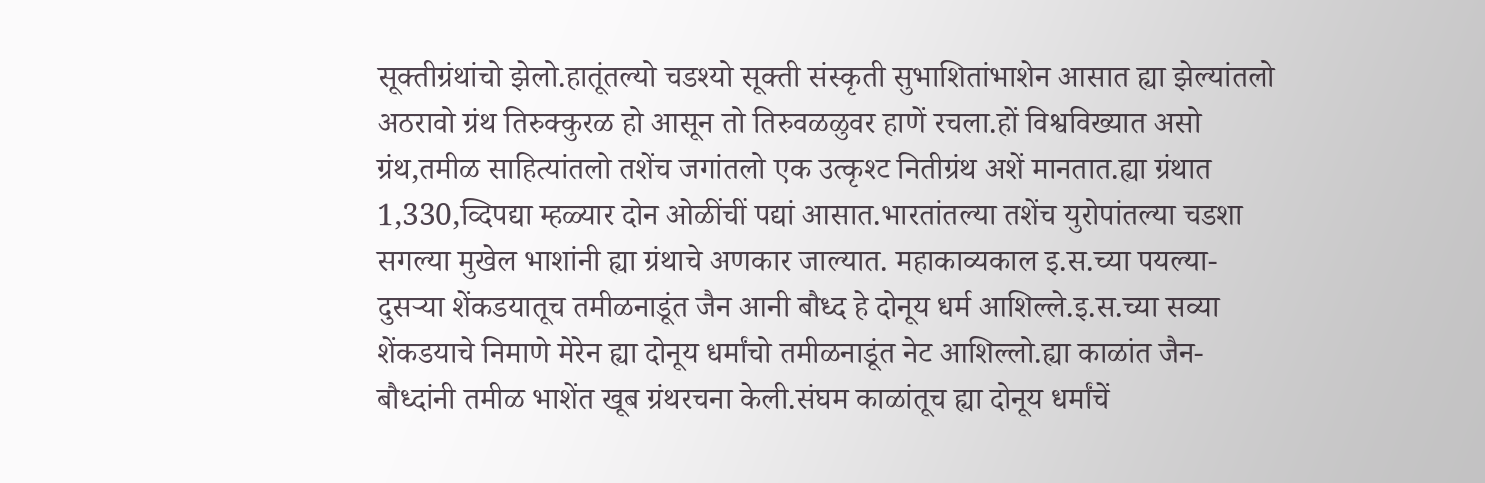सूक्तीग्रंथांचो झेलो.हातूंतल्यो चडश्यो सूक्ती संस्कृती सुभाशितांभाशेन आसात ह्या झेल्यांतलो अठरावो ग्रंथ तिरुक्कुरळ हो आसून तो तिरुवळळुवर हाणें रचला.हों विश्वविख्यात असो ग्रंथ,तमीळ साहित्यांतलो तशेंच जगांतलो एक उत्कृश्ट नितीग्रंथ अशें मानतात.ह्या ग्रंथात 1,330,व्दिपद्या म्हळ्यार दोन ओळींचीं पद्यां आसात.भारतांतल्या तशेंच युरोपांतल्या चडशा सगल्या मुखेल भाशांनी ह्या ग्रंथाचे अणकार जाल्यात. महाकाव्यकाल इ.स.च्या पयल्या-दुसऱ्या शेंकडयातूच तमीळनाडूंत जैन आनी बौध्द हे दोनूय धर्म आशिल्ले.इ.स.च्या सव्या शेंकडयाचे निमाणे मेरेन ह्या दोनूय धर्मांचो तमीळनाडूंत नेट आशिल्लो.ह्या काळांत जैन-बौध्दांनी तमीळ भाशेंत खूब ग्रंथरचना केली.संघम काळांतूच ह्या दोनूय धर्मांचें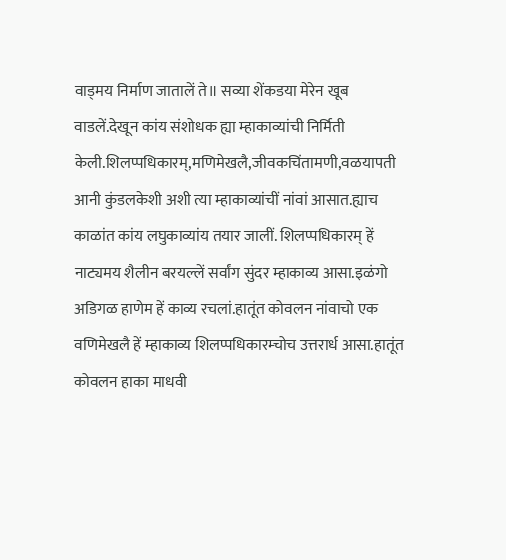वाड्मय निर्माण जातालें ते॥ सव्या शेंकडया मेरेन खूब वाडलें.देखून कांय संशोधक ह्या म्हाकाव्यांची निर्मिती केली.शिलप्पधिकारम्,मणिमेखलै,जीवकचिंतामणी,वळयापती आनी कुंडलकेशी अशी त्या म्हाकाव्यांचीं नांवां आसात.ह्याच काळांत कांय लघुकाव्यांय तयार जालीं. शिलप्पधिकारम् हें नाट्यमय शैलीन बरयल्लें सर्वांग सुंदर म्हाकाव्य आसा.इळंगो अडिगळ हाणेम हें काव्य रचलां.हातूंत कोवलन नांवाचो एक वणिमेखलै हें म्हाकाव्य शिलप्पधिकारम्चोच उत्तरार्ध आसा.हातूंत कोवलन हाका माधवी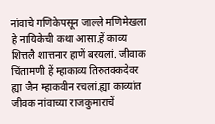नांवाचे गणिकेपसून जाल्ले मणिमेखला हे नायिकेची कथा आसा.हें काव्य शित्तलै शात्तनार हाणें बरयलां. जीवाक चिंतामणी हें म्हाकाव्य तिरुतक्कदेवर ह्या जैन म्हाकवीन रचलां.ह्या काव्यांत जीवक नांवाच्या राजकुमाराचें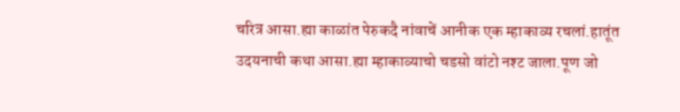चरित्र आसा.ह्या काळांत पेरुकदै नांवाचें आनीक एक म्हाकाव्य रचलां.हातूंत उदयनाची कथा आसा.ह्या म्हाकाव्याचो चडसो वांटो नश्ट जाला.पूण जो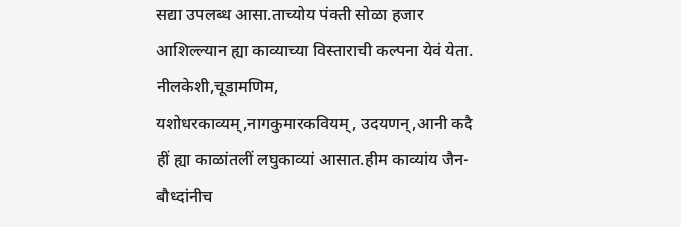सद्या उपलब्ध आसा.ताच्योय पंक्ती सोळा हजार आशिल्ल्यान ह्या काव्याच्या विस्ताराची कल्पना येवं येता. नीलकेशी,चूडामणिम, यशोधरकाव्यम्,नागकुमारकवियम्, उदयणन्,आनी कदै हीं ह्या काळांतलीं लघुकाव्यां आसात.हीम काव्यांय जैन-बौध्दांनीच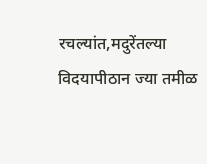रचल्यांत,मदुरेंतल्या विदयापीठान ज्या तमीळ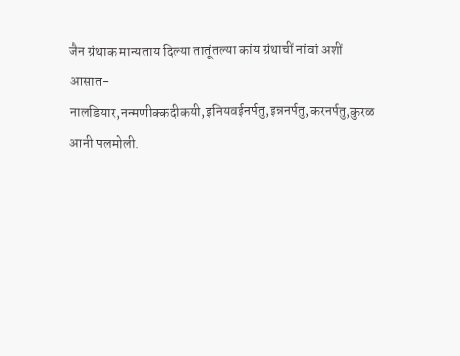जैन ग्रंथाक मान्यताय दिल्या तातूंतल्या कांय ग्रंथाचीं नांवां अशीं आसात-नालडियार,नन्मणीक्कदीकयी,इनियवईनर्पतु,इन्ननर्पतु,करनर्पतु,कुरळ आनी पलमोली.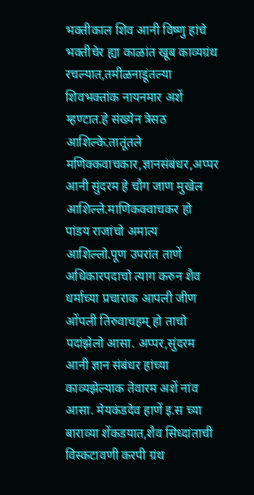भक्तीकाल शिव आनी विष्णु हांचे भक्तीचेर ह्या काळांत खूब काव्यग्रंथ रचल्यात,तमीळनाडूंतल्या शिवभक्तांक नायनमार अशें म्हण्टात.हे संख्येन त्रेसठ आशिल्के.तातूंतले मणिक्कवाचकार,ज्ञानसंबंधर,अप्पर आनी सुंदरम हे चौग जाण मुखेल आशिल्ले.माणिकक्वाचकर हो पांडय राजांचो अमात्य आशिल्लो.पूण उपरांत ताणें अधिकारपदाचो त्याग करुन शैव धर्माच्या प्रचाराक आपली जीण ओंपली तिरुवाचहम् हो ताचो पदांझेलो आसा. अप्पर,सुंदरम आनी ज्ञान संबंधर हांच्या काव्यझेल्याक तेवारम अशें नांव आसा. मेयकंडदेव हाणें इ.स च्या बाराव्या शेंकडयात,शैव सिध्दांताची विस्कटावणी करपी ग्रंथ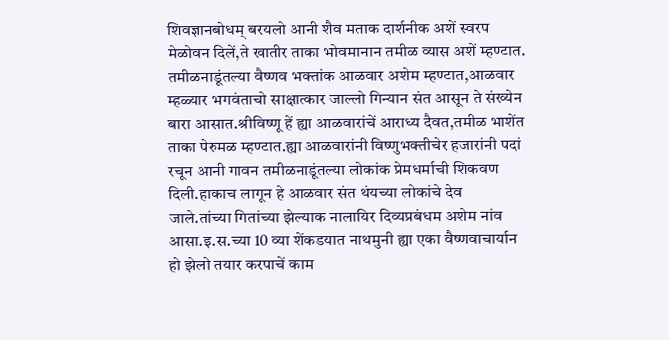शिवज्ञानबोधम् बरयलो आनी शैव मताक दार्शनीक अशें स्वरप मेळोवन दिलें,ते खातीर ताका भोवमानान तमीळ व्यास अशें म्हण्टात. तमीळनाडूंतल्या वैष्णव भक्तांक आळवार अशेम म्हण्टात,आळवार म्हळ्यार भगवंताचो साक्षात्कार जाल्लो गिन्यान संत आसून ते संख्येन बारा आसात.श्रीविष्णू हें ह्या आळवारांचें आराध्य दैवत,तमीळ भाशेंत ताका पेरुमळ म्हण्टात.ह्या आळवारांनी विष्णुभक्तीचेर हजारांनी पदां रचून आनी गावन तमीळनाडूंतल्या लोकांक प्रेमधर्माची शिकवण दिली.हाकाच लागून हे आळवार संत थंयच्या लोकांचे देव जाले.तांच्या गितांच्या झेल्याक नालायिर दिव्यप्रबंधम अशेम नांव आसा.इ.स.च्या 10 व्या शेंकडयात नाथमुनी ह्या एका वैष्णवाचार्यान हो झेलो तयार करपाचें काम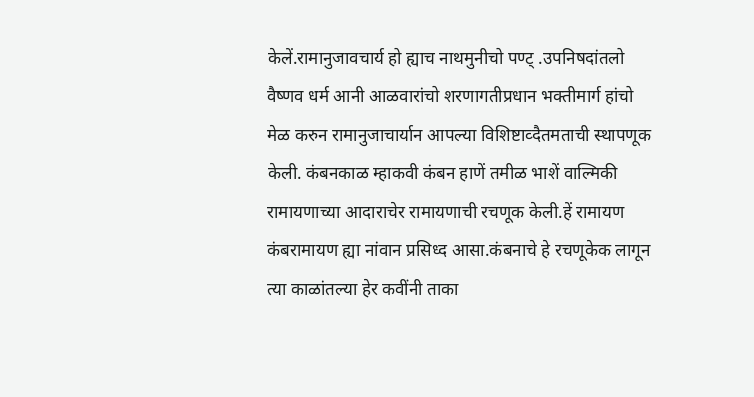केलें.रामानुजावचार्य हो ह्याच नाथमुनीचो पण्ट् .उपनिषदांतलो वैष्णव धर्म आनी आळवारांचो शरणागतीप्रधान भक्तीमार्ग हांचो मेळ करुन रामानुजाचार्यान आपल्या विशिष्टाव्दैतमताची स्थापणूक केली. कंबनकाळ म्हाकवी कंबन हाणें तमीळ भाशें वाल्मिकी रामायणाच्या आदाराचेर रामायणाची रचणूक केली.हें रामायण कंबरामायण ह्या नांवान प्रसिध्द आसा.कंबनाचे हे रचणूकेक लागून त्या काळांतल्या हेर कवींनी ताका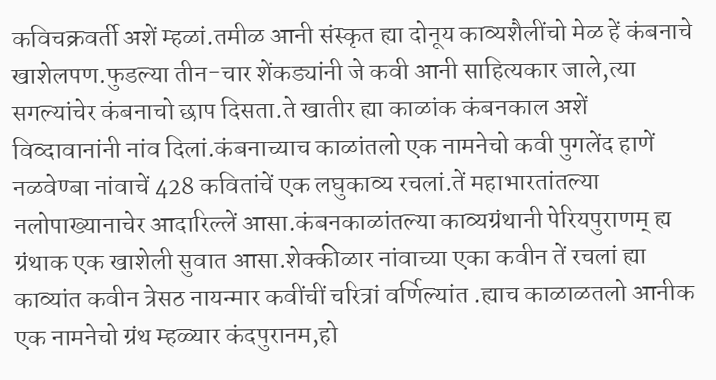कविचक्रवर्ती अशें म्हळां.तमीळ आनी संस्कृत ह्या दोनूय काव्यशैलींचो मेळ हें कंबनाचे खाशेलपण.फुडल्या तीन-चार शेंकड्यांनी जे कवी आनी साहित्यकार जाले,त्या सगल्यांचेर कंबनाचो छाप दिसता.ते खातीर ह्या काळांक कंबनकाल अशें विव्दावानांनी नांव दिलां.कंबनाच्याच काळांतलो एक नामनेचो कवी पुगलेंद हाणें नळवेण्बा नांवाचें 428 कवितांचें एक लघुकाव्य रचलां.तें महाभारतांतल्या नलोपाख्यानाचेर आदारिल्लें आसा.कंबनकाळांतल्या काव्यग्रंथानी पेरियपुराणम् ह्य ग्रंथाक एक खाशेली सुवात आसा.शेक्कीळार नांवाच्या एका कवीन तें रचलां ह्या काव्यांत कवीन त्रेसठ नायन्मार कवींचीं चरित्रां वर्णिल्यांत .ह्याच काळाळतलो आनीक एक नामनेचो ग्रंथ म्हळ्यार कंदपुरानम,हो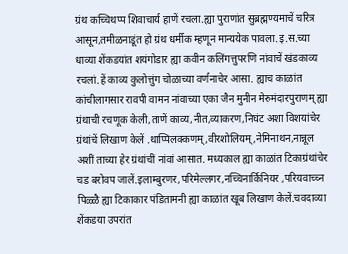ग्रंथ कच्चिथप्प शिवाचार्य हाणें रचला.ह्या पुराणांत सुब्रह्मण्यमाचें चरित्र आसून,तमीळनाडूंत हो ग्रंथ धर्मीक म्हणून मान्ययेक पावला.इ.स.च्या धाव्या शेंकडयांत शयंगोडार ह्या कवीन कलिंगत्तुपरणि नांवाचें खंडकाव्य रचलां.हें काव्य कुलोत्तुंग चोळाच्या वर्णनाचेर आसा. ह्याच काळांत कांचीलागसार रावपी वामन नांवाच्या एका जैन मुनीन मेरुमंदारपुराणम् ह्या ग्रंथाची रचणूक केली,ताणें काव्य,नीत,व्याकरण,निघंट अशा विशयांचेर ग्रंथांचें लिखाण केलें .थाप्पिलक्कणम्,वीरशोलियम्,नेमिनाथन,नान्नूल अशीं ताच्या हेर ग्रंथांचीं नांवां आसात. मध्यकाल ह्या काळांत टिकाग्रंथांचेर चड बरोवप जालें.इलाम्बुरणर,परिमेल्लगर,नच्चिनार्किनियर ,परियवाच्च्न पिळ्ळै ह्या टिकाकार पंडितामनी ह्या काळांत खूब लिखाण केलें.चवदाव्या शेंकडया उपरांत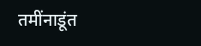तमींनाडूंत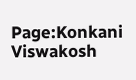Page:Konkani Viswakosh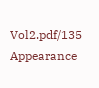Vol2.pdf/135
Appearance